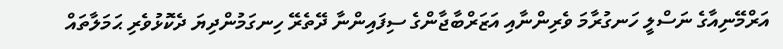އަރްމޭނިއާގެ ނަސްލީ ހަނގުރާމަ ވެރިންނާއި އަޒަރްބާޖާންގެ ސިފައިންނާ ދޭތެރޭ ހިނގަމުންދިޔަ ދެކޮޅުވެރި ޙަމަލާތައް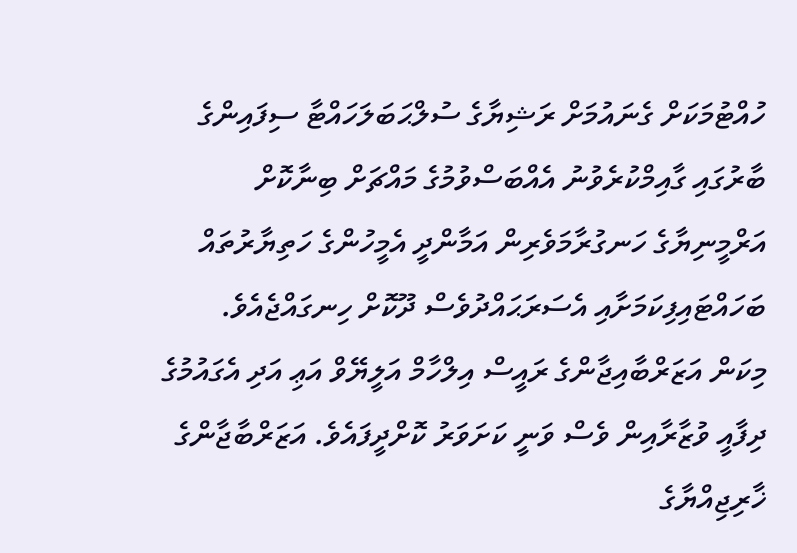ހުއްޓުމަކަށް ގެނައުމަށް ރަޝިޔާގެ ސުލްޙަބަލަހައްޓާ ސިފައިންގެ ބާރުގައި ގާއިމްކުރެވުނު އެއްބަސްވުމުގެ މައްޗަށް ބިނާކޮށް އަރްމީނިޔާގެ ހަނގުރާމަވެރިން އަމާންދީ އެމީހުންގެ ހަތިޔާރުތައް ބަހައްޓައިފިކަމަށާއި އެސަރަޙައްދުވެސް ދޫކޮށް ހިނގައްޖެއެވެ.
މިކަން އަޒަރްބާއިޖާންގެ ރައީސް އިލްހާމް އަލީޔޭވް އަޢި އަދި އެގައުމުގެ ދިފާއީ ވުޒާރާއިން ވެސް ވަނީ ކަށަވަރު ކޮށްދީފައެވެ. އަޒަރްބާޖާންގެ ޚާރިޖިއްޔާގެ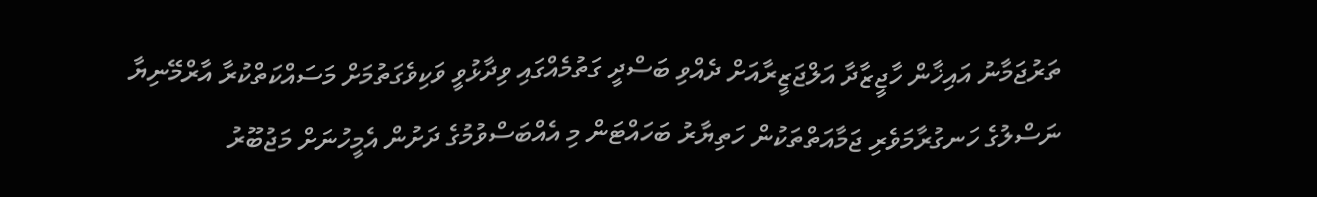ތަރުޖަމާނު އައިޚާން ހާޖީޒާދާ އަލްޖަޒީރާއަށް ދެއްވި ބަސްދީ ގަތުމެއްގައި ވިދާޅުވީ ވަކިވެގަތުމަށް މަސައްކަތްކުރާ އާރްމޭނިޔާ ނަސްލުގެ ހަނގުރާމަވެރި ޖަމާއަތްތަކުން ހަތިޔާރު ބަހައްޓަން މި އެއްބަސްވުމުގެ ދަށުން އެމީހުނަށް މަޖުބޫރު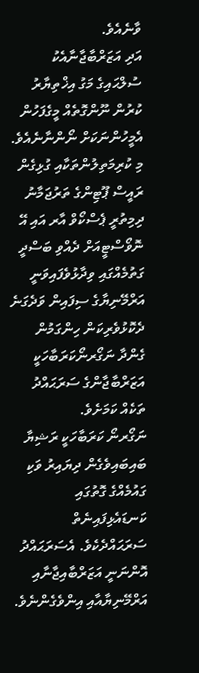ވާނެއެވެ.
އަދި އަޒަރްބާޖާނާއެކު ސުލްޙައިގެ މަގު އިޚްތިޔާރު ކުރުން ނޫންގޮތެއް މީގެފަހުން އެމީހުންނަކަށް ނޯންނާނެއެވެ. މި ކުރިމަތިލުންތަކާއި ގުޅިގެން ރައީސް ޕޫޓިންގެ ތަރުޖަމާނު ދިމިތުރީ ޕެސްކޯވް އާރ އައި އޭ ނޮވޯސްޓީއަށް ދެއްވި ބަސްދީ ގަތުމެއްގައި ވިދާޅުވެފައިވަނީ އަރްމޭނިޔާގެ ސިފައިން ވަދެގަނެ ދެކޮޅުވެރިކަން ހިންގަމުން ގެންދާ ނަގޯރނޯކަރަބާހަކީ އަޒަރްބާޖާންގެ ސަރަޙައްދު ތަކެއް ކަމަށެވެ.
ނަގޯރނޯ ކަރަބާހަކީ ރަޝިޔާ ބައިބައިވެގެން ދިޔައިރު ވަކި ގައުމެއްގެ ގޮތުގައި ކަނޑައެޅިފައިނެތް ސަރަޙައްދެކެވެ. އެސަރަޙައްދު އޮންނަނީ އަޒަރްބާއިޖާނާއި އަރްމޭނިޔާއާއި އިންވެގެންނެވެ.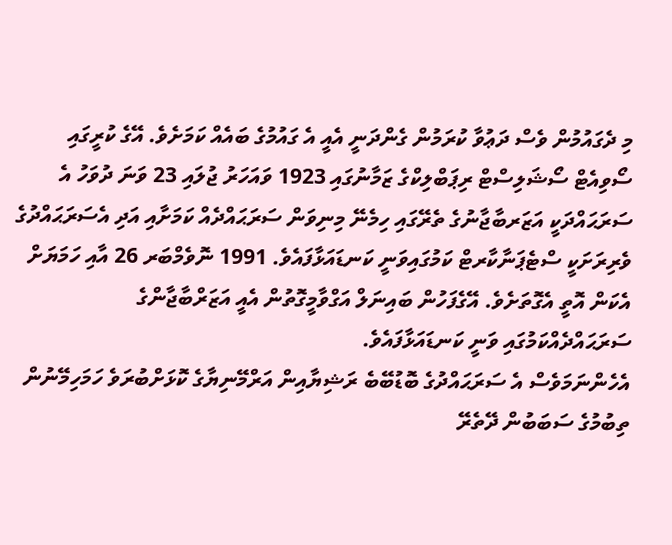މި ދެގައުމުން ވެސް ދަޢުވާ ކުރަމުން ގެންދަނީ އެއީ އެ ގައުމުގެ ބައެއް ކަމަށެވެ. އޭގެ ކުރީގައި ސޯވިއެޓް ސޯޝަލިސްޓް ރިޕަބްލިކްގެ ޒަމާނުގައި 1923 ވައަހަރު ޖުލައި 23 ވަނަ ދުވަހު އެ ސަރަޙައްދަކީ އަޒަރބާޖާނުގެ ތެރޭގައި ހިމެނޭ މިނިވަން ސަރަޙައްދެއް ކަމަށާއި އަދި އެސަރަޙައްދުގެ ވެރިރަށަކީ ސްޓެޕަނާކާރޓް ކަމުގައިވަނީ ކަނޑައަޅާފައެވެ. 1991 ނޮވެމްބަރ 26 އާއި ހަމަޔަށް އެކަން އޮތީ އެގޮތަށެވެ. އޭގެފަހުން ބައިނަލް އަގްވާމީގޮތުން އެއީ އަޒަރްބާޖާންގެ ސަރަޙައްދެއްކަމުގައި ވަނީ ކަނޑައަޅާފައެވެ.
އެހެންނަމަވެސް އެ ސަރަޙައްދުގެ ބޮޑުބޭބެ ރަޝިޔާއިން އަރްމޭނިޔާގެ ކޮޅަށްބުރަވެ ހަމަހިމޭނުން ތިބުމުގެ ސަބަބުން ދޭތެރޭ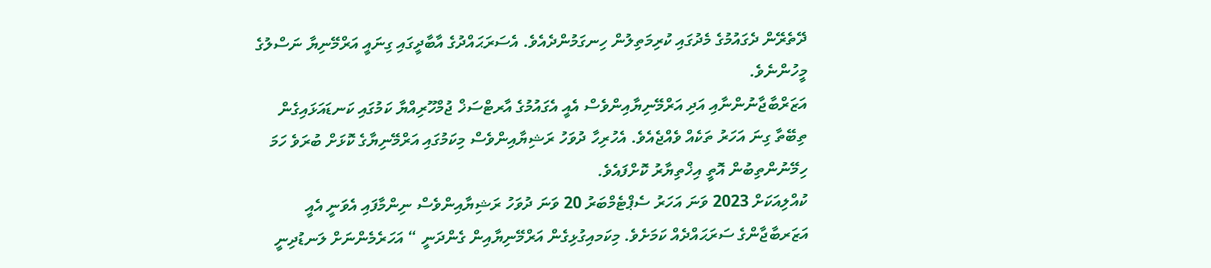ދޭތެރޭން ދެގައުމުގެ މެދުގައި ކުރިމަތިލުން ހިނގަމުންދެއެވެ. އެސަރަޙައްދުގެ އާބާދީގައި ގިނައީ އަރްމޭނިޔާ ނަސްލުގެ މީހުންނެވެ.
އަޒަރްބާޖާނުންނާއި އަދި އަރްމޭނިޔާއިންވެސް އެއީ އެގައުމުގެ އާރޓްސަޚް ޖުމްހޫރިއްޔާ ކަމުގައި ކަނޑައަޅައިގެން ތިބޭތާ ގިނަ އަހަރު ތަކެއް ވެއްޖެއެވެ. އެހުރިހާ ދުވަހު ރަޝިޔާއިންވެސް މިކަމުގައި އަރްމޭނިޔާގެ ކޮޅަށް ބުރަވެ ހަމަ ހިމޭނުންތިބުން އޮތީ އިޚްތިޔާރު ކޮށްފައެވެ.
ކުއްލިއަކަށް 2023 ވަނަ އަހަރު ސެޕްޓެމްބަރު 20 ވަނަ ދުވަހު ރަޝިޔާއިންވެސް ނިންމާފައި އެވަނީ އެއީ އަޒަރބާޖާންގެ ސަރަޙައްދެއް ކަމަށެވެ. މިކަމއިގުޅިގެން އަރްމޭނިޔާއިން ގެންދަނީ “ އަހަރެމެންނަށް ލަނޑުދިނީ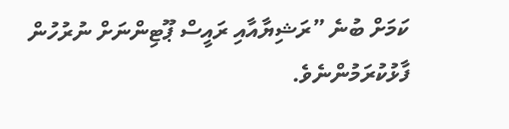ކަމަށް ބުނެ ”ރަޝިޔާއާއި ރައީސް ޕޫޓިންނަށް ނުރުހުން ފާޅުކުރަމުންނެވެ.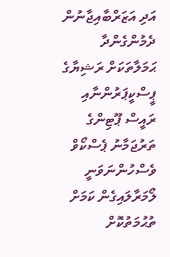އަދި އަޒަރްބާއިޖާނުން ދެމުންގެންދާ ޙަމަލާތަކަށް ރަޝިޔާގެ ޕީސްކީޕަރުންނާއި ރައީސް ޕޫޓިންގެ ތަރުޖަމާނު ޕެސްކޯވް ވެސްހުންނަވަނީ ލޯމަރާލައިގެން ކަމަށް ތުޙުމަތުކޮށް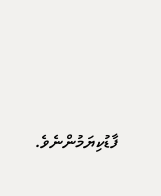ފާޑުކިޔަމުންނެވެ.